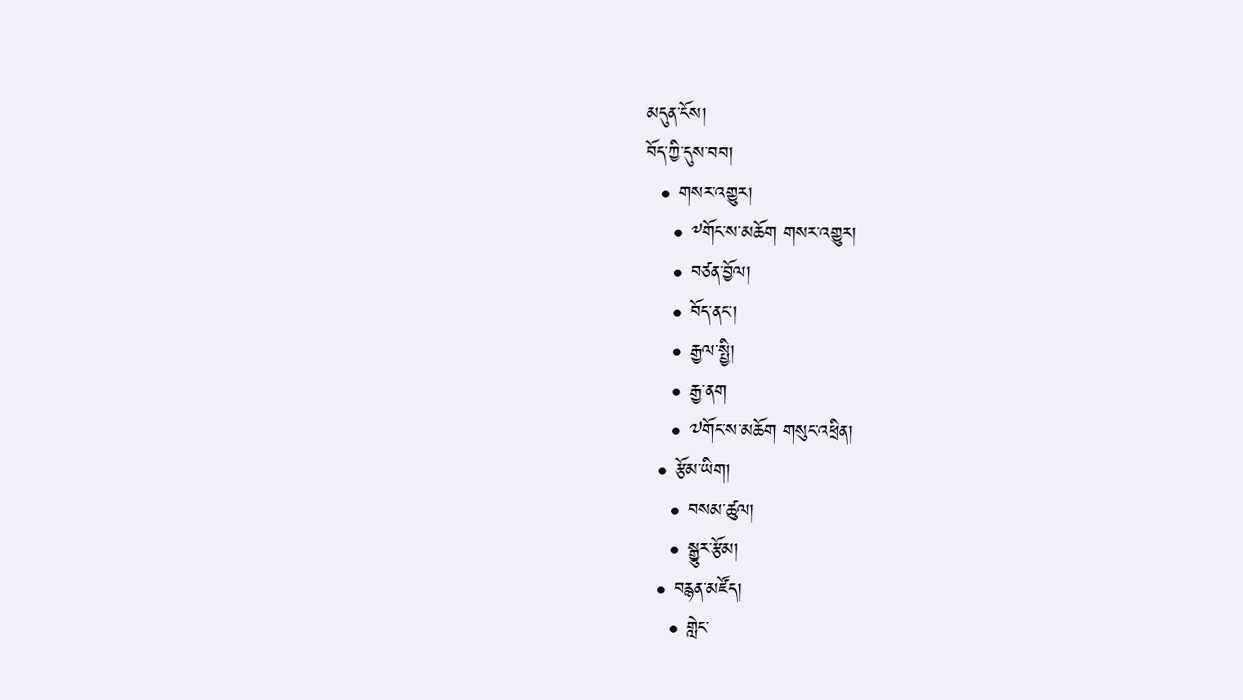མདུན་ངོས།
བོད་ཀྱི་དུས་བབ།
  • གསར་འགྱུར།
    • ༸གོང་ས་མཆོག གསར་འགྱུར།
    • བཙན་བྱོལ།
    • བོད་ནང་།
    • རྒྱལ་སྤྱི།
    • རྒྱ་ནག
    • ༧གོང་ས་མཆོག གསུང་འཕྲིན།
  • རྩོམ་ཡིག།
    • བསམ་ཚུལ།
    • སྒྱུར་རྩོམ།
  • བརྙན་མཛོད།
    • གླེང་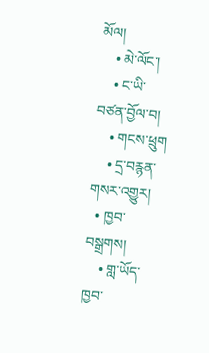མོལ།
    • མེ་ལོང་།
    • ང་ཡི་བཙན་བྱོལ་བ།
    • གངས་ཕྲུག
    • དྲ་བརྙན་གསར་འགྱུར།
  • ཁྱབ་བསྒྲགས།
    • གླ་ཡོད་ཁྱབ་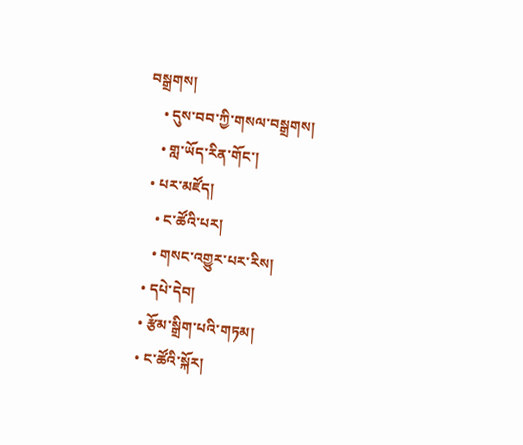བསྒྲགས།
    • དུས་བབ་ཀྱི་གསལ་བསྒྲགས།
    • གླ་ཡོད་རིན་གོང་།
  • པར་མཛོད།
    • ང་ཚོའི་པར།
    • གསང་འགྱུར་པར་རིས།
  • དཔེ་དེབ།
  • རྩོམ་སྒྲིག་པའི་གཏམ།
  • ང་ཚོའི་སྐོར།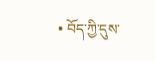• བོད་ཀྱི་དུས་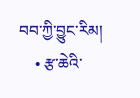བབ་ཀྱི་བྱུང་རིམ།
    • རྩ་ཆེའི་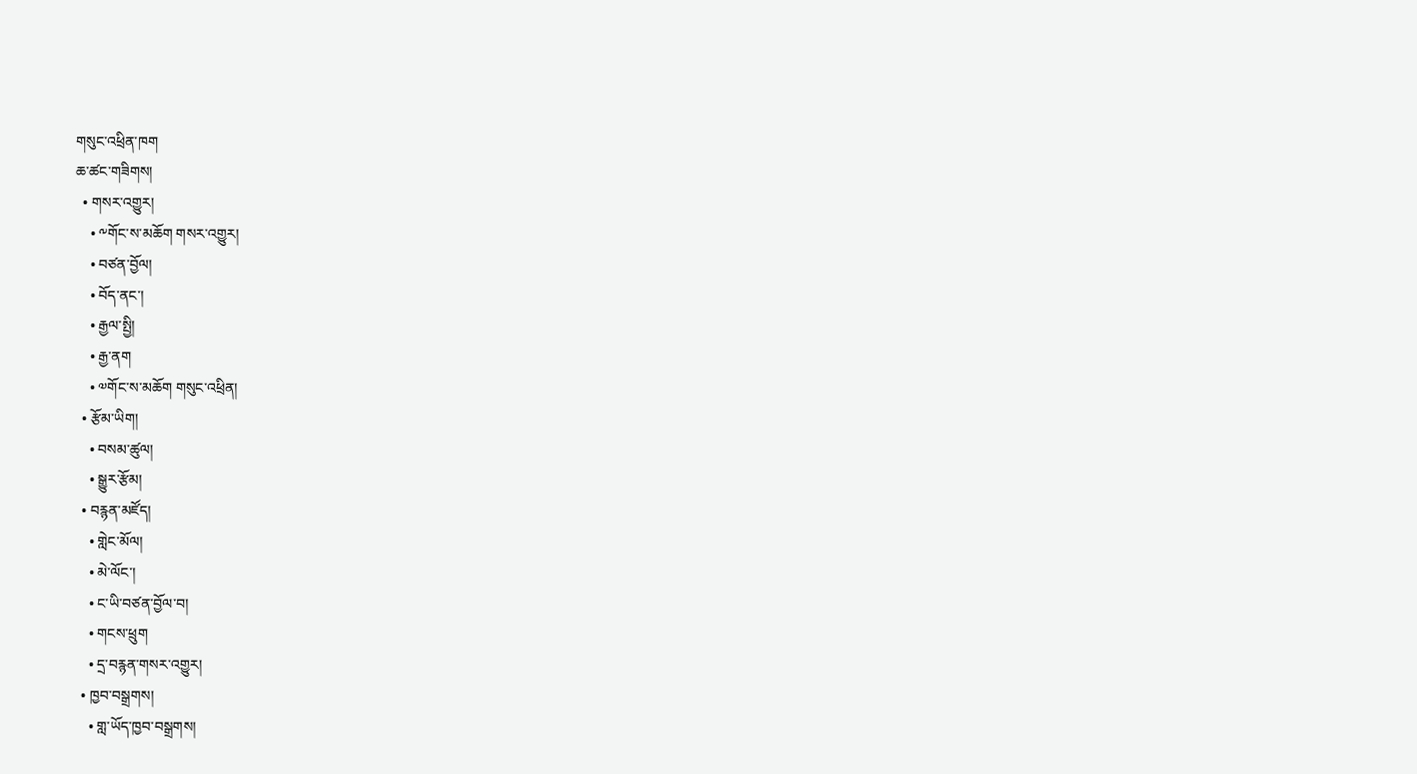གསུང་འཕྲིན་ཁག
ཆ་ཚང་གཟིགས།
  • གསར་འགྱུར།
    • ༸གོང་ས་མཆོག གསར་འགྱུར།
    • བཙན་བྱོལ།
    • བོད་ནང་།
    • རྒྱལ་སྤྱི།
    • རྒྱ་ནག
    • ༧གོང་ས་མཆོག གསུང་འཕྲིན།
  • རྩོམ་ཡིག།
    • བསམ་ཚུལ།
    • སྒྱུར་རྩོམ།
  • བརྙན་མཛོད།
    • གླེང་མོལ།
    • མེ་ལོང་།
    • ང་ཡི་བཙན་བྱོལ་བ།
    • གངས་ཕྲུག
    • དྲ་བརྙན་གསར་འགྱུར།
  • ཁྱབ་བསྒྲགས།
    • གླ་ཡོད་ཁྱབ་བསྒྲགས།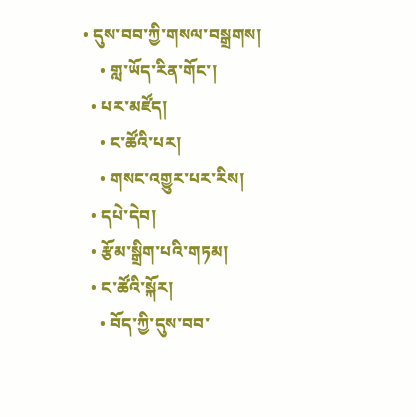• དུས་བབ་ཀྱི་གསལ་བསྒྲགས།
    • གླ་ཡོད་རིན་གོང་།
  • པར་མཛོད།
    • ང་ཚོའི་པར།
    • གསང་འགྱུར་པར་རིས།
  • དཔེ་དེབ།
  • རྩོམ་སྒྲིག་པའི་གཏམ།
  • ང་ཚོའི་སྐོར།
    • བོད་ཀྱི་དུས་བབ་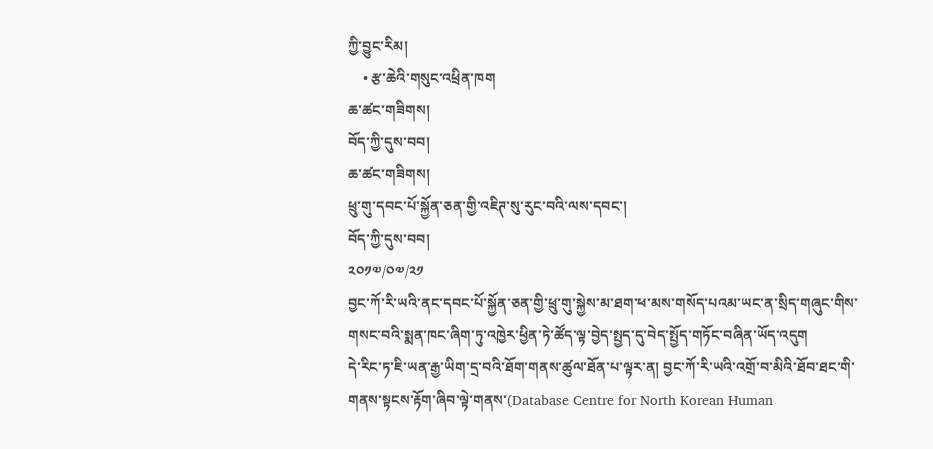ཀྱི་བྱུང་རིམ།
    • རྩ་ཆེའི་གསུང་འཕྲིན་ཁག
ཆ་ཚང་གཟིགས།
བོད་ཀྱི་དུས་བབ།
ཆ་ཚང་གཟིགས།
ཕྲུ་གུ་དབང་པོ་སྐྱོན་ཅན་གྱི་འཇིཊ་སུ་རུང་བའི་ལས་དབང་།
བོད་ཀྱི་དུས་བབ།
༢༠༡༧/༠༧/༢༡
བྱང་ཀོ་རི་ཡའི་ནང་དབང་པོ་སྐྱོན་ཅན་གྱི་ཕྲུ་གུ་སྐྱེས་མ་ཐག་ཕ་མས་གསོད་པའམ་ཡང་ན་སྲིད་གཞུང་གིས་གསང་བའི་སྨན་ཁང་ཞིག་ཏུ་འཁྱེར་ཕྱིན་ཏེ་ཚོད་ལྟ་བྱེད་སྤྱད་དུ་བེད་སྤྱོད་གཏོང་བཞིན་ཡོད་འདུག
དེ་རིང་ཏ་ཇི་ཡན་རྒྱ་ཡིག་དྲ་བའི་ཐོག་གནས་ཚུལ་ཐོན་པ་ལྟར་ན། བྱང་ཀོ་རི་ཡའི་འགྲོ་བ་མིའི་ཐོབ་ཐང་གི་གནས་སྟངས་རྟོག་ཞིབ་ལྟེ་གནས་(Database Centre for North Korean Human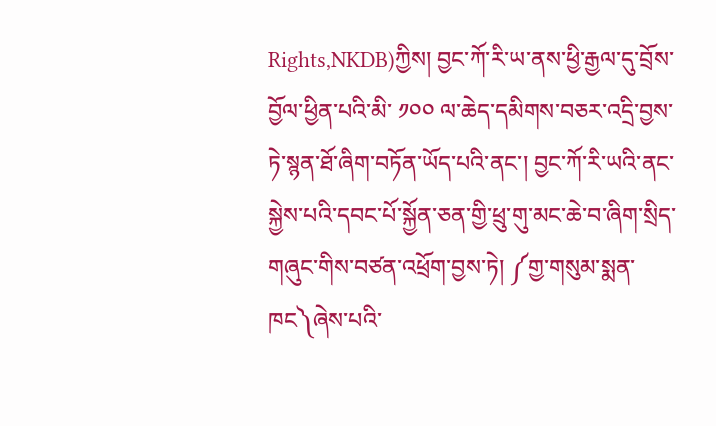Rights,NKDB)ཀྱིས། བྱང་ཀོ་རི་ཡ་ནས་ཕྱི་རྒྱལ་དུ་བྲོས་བྱོལ་ཕྱིན་པའི་མི་ ༡༠༠ ལ་ཆེད་དམིགས་བཅར་འདྲི་བྱས་ཏེ་སྙན་ཐོ་ཞིག་བཏོན་ཡོད་པའི་ནང་། བྱང་ཀོ་རི་ཡའི་ནང་སྐྱེས་པའི་དབང་པོ་སྐྱོན་ཅན་གྱི་ཕྲུ་གུ་མང་ཆེ་བ་ཞིག་སྲིད་གཞུང་གིས་བཙན་འཕྲོག་བྱས་ཏེ། ༼གྱ་གསུམ་སྨན་ཁང༽ཞེས་པའི་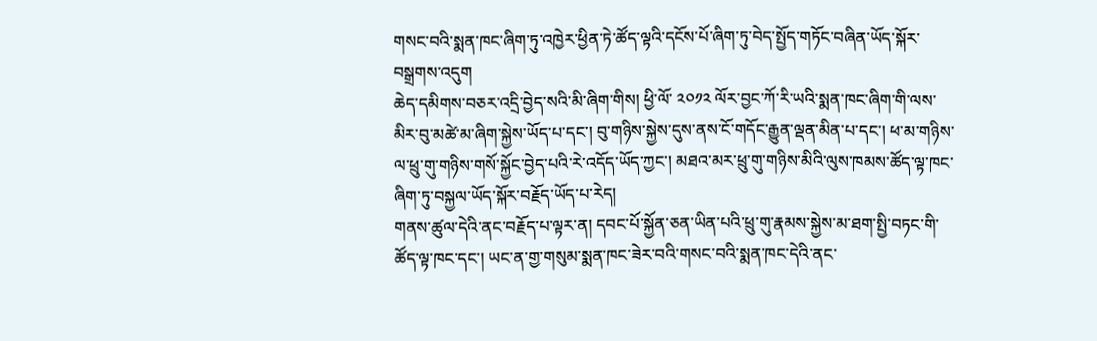གསང་བའི་སྨན་ཁང་ཞིག་ཏུ་འཁྱེར་ཕྱིན་ཏེ་ཚོད་ལྟའི་དངོས་པོ་ཞིག་ཏུ་བེད་སྤྱོད་གཏོང་བཞིན་ཡོད་སྐོར་བསྒྲགས་འདུག
ཆེད་དམིགས་བཅར་འདྲི་བྱེད་སའི་མི་ཞིག་གིས། ཕྱི་ལོ་ ༢༠༡༢ ལོར་བྱང་ཀོ་རི་ཡའི་སྨན་ཁང་ཞིག་གི་ལས་མིར་བུ་མཚེ་མ་ཞིག་སྐྱེས་ཡོད་པ་དང་། བུ་གཉིས་སྐྱེས་དུས་ནས་ངོ་གདོང་རྒྱུན་ལྡན་མིན་པ་དང་། ཕ་མ་གཉིས་ལ་ཕྲུ་གུ་གཉིས་གསོ་སྐྱོང་བྱེད་པའི་རེ་འདོད་ཡོད་ཀྱང་། མཐའ་མར་ཕྲུ་གུ་གཉིས་མིའི་ལུས་ཁམས་ཚོད་ལྟ་ཁང་ཞིག་ཏུ་བསྐྱལ་ཡོད་སྐོར་བརྗོད་ཡོད་པ་རེད།
གནས་ཚུལ་དེའི་ནང་བརྗོད་པ་ལྟར་ན། དབང་པོ་སྐྱོན་ཅན་ཡིན་པའི་ཕྲུ་གུ་རྣམས་སྐྱེས་མ་ཐག་སྤྱི་བཏང་གི་ཚོད་ལྟ་ཁང་དང་། ཡང་ན་གྱ་གསུམ་སྨན་ཁང་ཟེར་བའི་གསང་བའི་སྨན་ཁང་དེའི་ནང་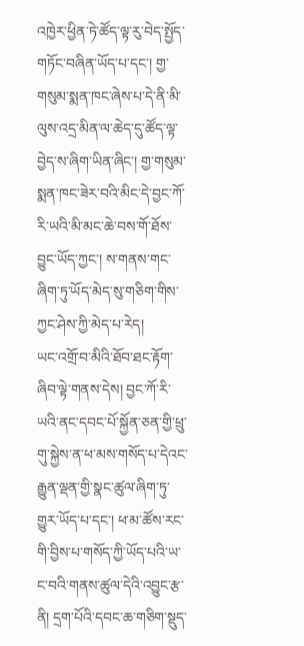འཁྱེར་ཕྱིན་ཏེ་ཚོད་ལྟ་རུ་བེད་སྤྱོད་གཏོང་བཞིན་ཡོད་པ་དང་། གྱ་གསུམ་སྨན་ཁང་ཞེས་པ་དེ་ནི་མི་ལུས་འདྲ་མིན་ལ་ཆེད་དུ་ཚོད་ལྟ་བྱེད་ས་ཞིག་ཡིན་ཞིང་། གྱ་གསུམ་སྨན་ཁང་ཟེར་བའི་མིང་དེ་བྱང་ཀོ་རི་ཡའི་མི་མང་ཆེ་བས་གོ་ཐོས་བྱུང་ཡོད་ཀྱང་། ས་གནས་གང་ཞིག་ཏུ་ཡོད་མེད་སུ་གཅིག་གིས་ཀྱང་ཤེས་ཀྱི་མེད་པ་རེད།
ཡང་འགྲོ་བ་མིའི་ཐོབ་ཐང་རྟོག་ཞིབ་ལྟེ་གནས་དེས། བྱང་ཀོ་རི་ཡའི་ནང་དབང་པོ་སྐྱོན་ཅན་གྱི་ཕྲུ་གུ་སྐྱེས་ན་ཕ་མས་གསོད་པ་དེའང་རྒྱུན་ལྡན་གྱི་སྣང་ཚུལ་ཞིག་ཏུ་གྱུར་ཡོད་པ་དང་། ཕ་མ་ཚོས་རང་གི་བྱིས་པ་གསོད་ཀྱི་ཡོད་པའི་ཡ་ང་བའི་གནས་ཚུལ་དེའི་འབྱུང་རྩ་ནི། དྲག་པོའི་དབང་ཆ་གཅིག་སྡུད་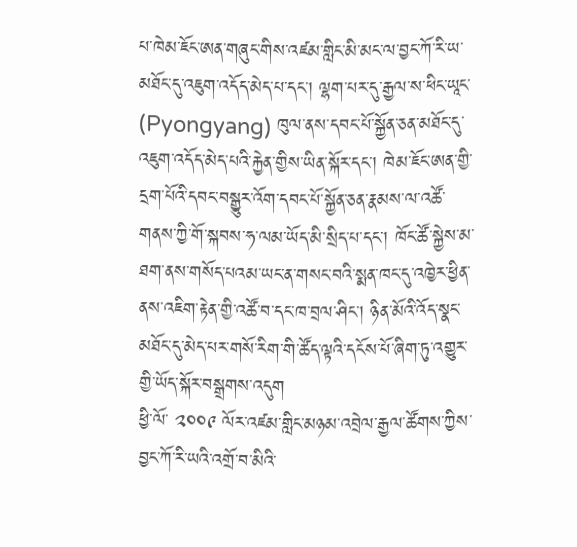པ་ཁེམ་ཇོང་ཨན་གཞུང་གིས་འཛམ་གླིང་མི་མང་ལ་བྱང་ཀོ་རི་ཡ་མཐོང་དུ་འཇུག་འདོད་མེད་པ་དང་། ལྷག་པར་དུ་རྒྱལ་ས་ཕིང་ཡཱང་ (Pyongyang) ཁུལ་ནས་དབང་པོ་སྐྱོན་ཅན་མཐོང་དུ་འཇུག་འདོད་མེད་པའི་རྐྱེན་གྱིས་ཡིན་སྐོར་དང་། ཁེམ་ཇོང་ཨན་གྱི་དྲག་པོའི་དབང་བསྒྱུར་འོག་དབང་པོ་སྐྱོན་ཅན་རྣམས་ལ་འཚོ་གནས་ཀྱི་གོ་སྐབས་ཧ་ལམ་ཡོད་མི་སྲིད་པ་དང་། ཁོང་ཚོ་སྐྱེས་མ་ཐག་ནས་གསོད་པའམ་ཡང་ན་གསང་བའི་སྨན་ཁང་དུ་འཁྱེར་ཕྱིན་ནས་འཇིག་རྟེན་གྱི་འཚོ་བ་དང་ཁ་བྲལ་ཤིང་། ཉིན་མོའི་འོད་སྣང་མཐོང་དུ་མེད་པར་གསོ་རིག་གི་ཚོད་ལྟའི་དངོས་པོ་ཞིག་ཏུ་འགྱུར་གྱི་ཡོད་སྐོར་བསྒྲགས་འདུག
ཕྱི་ལོ་ ༢༠༠༩ ལོར་འཛམ་གླིང་མཉམ་འབྲེལ་རྒྱལ་ཚོགས་ཀྱིས་བྱང་ཀོ་རི་ཡའི་འགྲོ་བ་མིའི་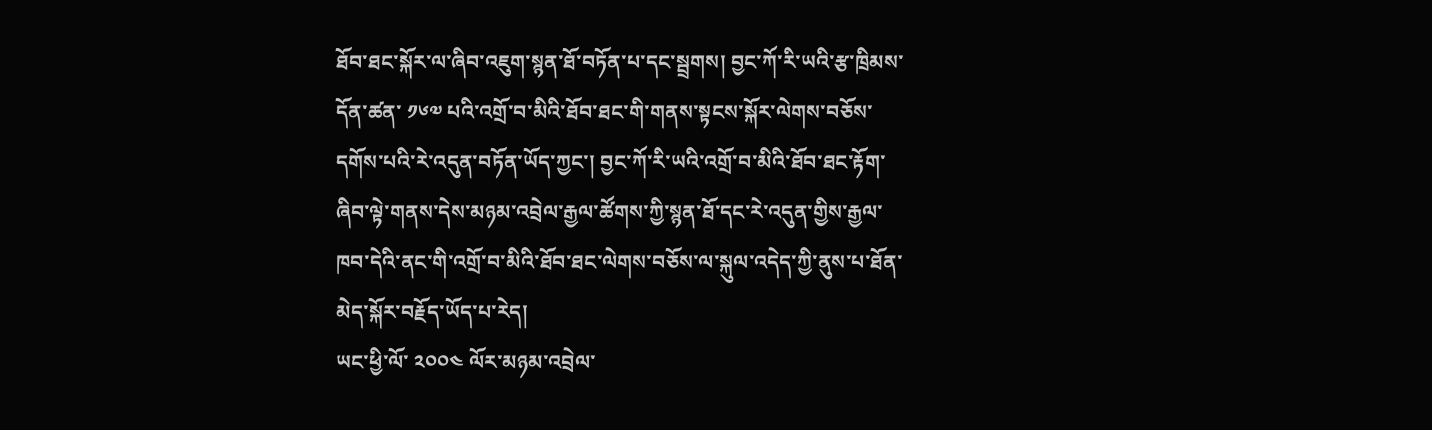ཐོབ་ཐང་སྐོར་ལ་ཞིབ་འཇུག་སྙན་ཐོ་བཏོན་པ་དང་སྦྲགས། བྱང་ཀོ་རི་ཡའི་རྩ་ཁྲིམས་དོན་ཚན་ ༡༦༧ པའི་འགྲོ་བ་མིའི་ཐོབ་ཐང་གི་གནས་སྟངས་སྐོར་ལེགས་བཅོས་དགོས་པའི་རེ་འདུན་བཏོན་ཡོད་ཀྱང་། བྱང་ཀོ་རི་ཡའི་འགྲོ་བ་མིའི་ཐོབ་ཐང་རྟོག་ཞིབ་ལྟེ་གནས་དེས་མཉམ་འབྲེལ་རྒྱལ་ཚོགས་ཀྱི་སྙན་ཐོ་དང་རེ་འདུན་གྱིས་རྒྱལ་ཁབ་དེའི་ནང་གི་འགྲོ་བ་མིའི་ཐོབ་ཐང་ལེགས་བཅོས་ལ་སྐུལ་འདེད་ཀྱི་ནུས་པ་ཐོན་མེད་སྐོར་བརྗོད་ཡོད་པ་རེད།
ཡང་ཕྱི་ལོ་ ༢༠༠༤ ལོར་མཉམ་འབྲེལ་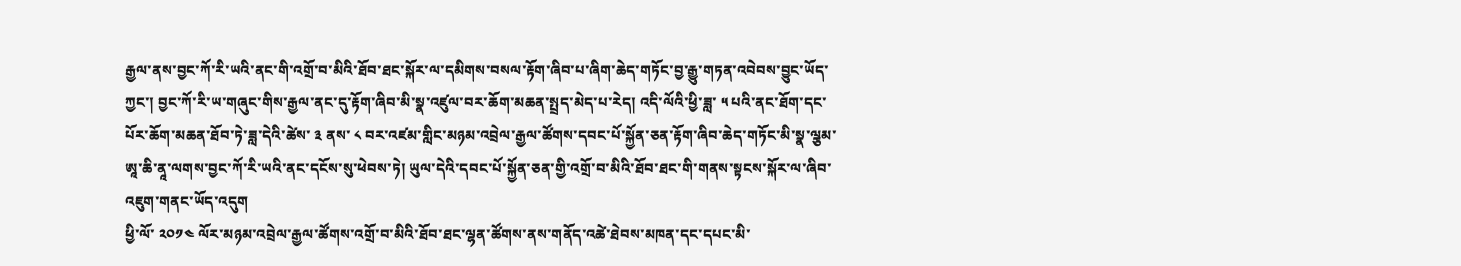རྒྱལ་ནས་བྱང་ཀོ་རི་ཡའི་ནང་གི་འགྲོ་བ་མིའི་ཐོབ་ཐང་སྐོར་ལ་དམིགས་བསལ་རྟོག་ཞིབ་པ་ཞིག་ཆེད་གཏོང་བྱ་རྒྱུ་གཏན་འབེབས་བྱུང་ཡོད་ཀྱང་། བྱང་ཀོ་རི་ཡ་གཞུང་གིས་རྒྱལ་ནང་དུ་རྟོག་ཞིབ་མི་སྣ་འཛུལ་བར་ཆོག་མཆན་སྤྲད་མེད་པ་རེད། འདི་ལོའི་ཕྱི་ཟླ་ ༥ པའི་ནང་ཐོག་དང་པོར་ཆོག་མཆན་ཐོབ་ཏེ་ཟླ་དེའི་ཚེས་ ༣ ནས་ ༨ བར་འཛམ་གླིང་མཉམ་འབྲེལ་རྒྱལ་ཚོགས་དབང་པོ་སྐྱོན་ཅན་རྟོག་ཞིབ་ཆེད་གཏོང་མི་སྣ་ལྕམ་ཨཱ་ཆི་ནཱ་ལགས་བྱང་ཀོ་རི་ཡའི་ནང་དངོས་སུ་ཕེབས་ཏེ། ཡུལ་དེའི་དབང་པོ་སྐྱོན་ཅན་གྱི་འགྲོ་བ་མིའི་ཐོབ་ཐང་གི་གནས་སྟངས་སྐོར་ལ་ཞིབ་འཇུག་གནང་ཡོད་འདུག
ཕྱི་ལོ་ ༢༠༡༤ ལོར་མཉམ་འབྲེལ་རྒྱལ་ཚོགས་འགྲོ་བ་མིའི་ཐོབ་ཐང་ལྷན་ཚོགས་ནས་གནོད་འཚེ་ཐེབས་མཁན་དང་དཔང་མི་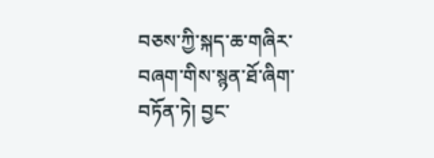བཅས་ཀྱི་སྐད་ཆ་གཞིར་བཞག་གིས་སྙན་ཐོ་ཞིག་བཏོན་ཏེ། བྱང་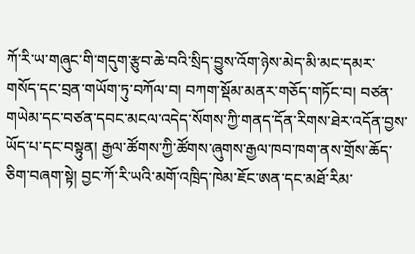ཀོ་རི་ཡ་གཞུང་གི་གདུག་རྩུབ་ཆེ་བའི་སྲིད་བྱུས་འོག་ཉེས་མེད་མི་མང་དམར་གསོད་དང་བྲན་གཡོག་ཏུ་བཀོལ་བ། བཀག་སྡོམ་མནར་གཅོད་གཏོང་བ། བཙན་གཡེམ་དང་བཙན་དབང་མངལ་འདེད་སོགས་ཀྱི་གནད་དོན་རིགས་ཐེར་འདོན་བྱས་ཡོད་པ་དང་བསྟུན། རྒྱལ་ཚོགས་ཀྱི་ཚོགས་ཞུགས་རྒྱལ་ཁབ་ཁག་ནས་གྲོས་ཆོད་ཅིག་བཞག་སྟེ། བྱང་ཀོ་རི་ཡའི་མགོ་འཁྲིད་ཁེམ་ཇོང་ཨན་དང་མཐོ་རིམ་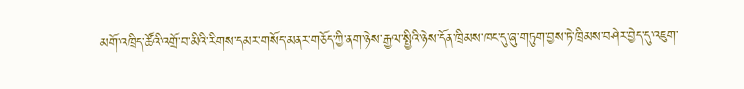མགོ་འཁྲིད་ཚོའི་འགྲོ་བ་མིའི་རིགས་དམར་གསོད་མནར་གཅོད་ཀྱི་ནག་ཉེས་རྒྱལ་སྤྱིའི་ཉེས་དོན་ཁྲིམས་ཁང་དུ་ཞུ་གཏུག་བྱས་ཏེ་ཁྲིམས་བཤེར་བྱེད་དུ་འཇུག་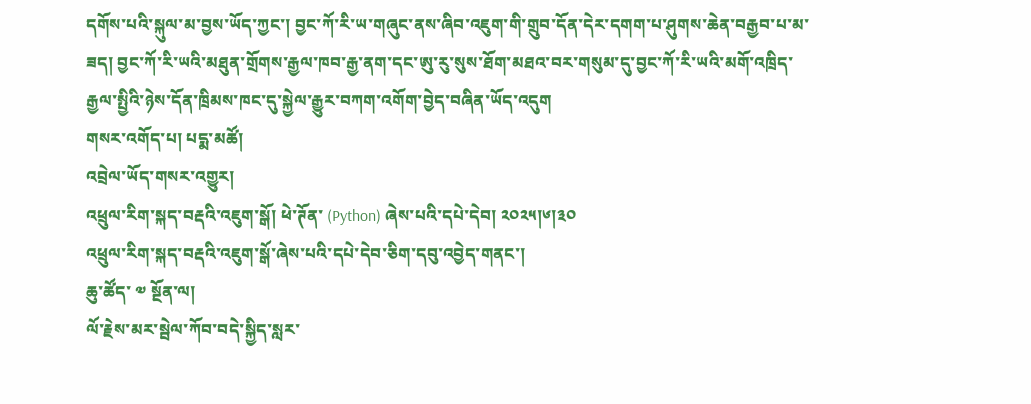དགོས་པའི་སྐུལ་མ་བྱས་ཡོད་ཀྱང་། བྱང་ཀོ་རི་ཡ་གཞུང་ནས་ཞིབ་འཇུག་གི་གྲུབ་དོན་དེར་དགག་པ་ཤུགས་ཆེན་བརྒྱབ་པ་མ་ཟད། བྱང་ཀོ་རི་ཡའི་མཐུན་གྲོགས་རྒྱལ་ཁབ་རྒྱ་ནག་དང་ཨུ་རུ་སུས་ཐོག་མཐའ་བར་གསུམ་དུ་བྱང་ཀོ་རི་ཡའི་མགོ་འཁྲིད་རྒྱལ་སྤྱིའི་ཉེས་དོན་ཁྲིམས་ཁང་དུ་སྐྱེལ་རྒྱུར་བཀག་འགོག་བྱེད་བཞིན་ཡོད་འདུག
གསར་འགོད་པ། པདྨ་མཚོ།
འབྲེལ་ཡོད་གསར་འགྱུར།
འཕྲུལ་རིག་སྐད་བརྡའི་འཇུག་སྒོ། ཕེ་ཊོན་ (Python) ཞེས་པའི་དཔེ་དེབ། ༢༠༢༥།༦།༣༠
འཕྲུལ་རིག་སྐད་བརྡའི་འཇུག་སྒོ་ཞེས་པའི་དཔེ་དེབ་ཅིག་དབུ་འབྱེད་གནང་།
ཆུ་ཚོད་ ༧ སྔོན་ལ།
ལོ་རྗེས་མར་སྦེལ་ཀོབ་བདེ་སྐྱིད་སླར་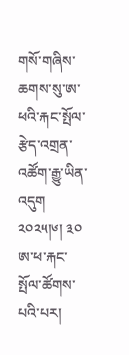གསོ་གཞིས་ཆགས་སུ་ཨ་ཕའི་རྐང་སྤོལ་རྩེད་འགྲན་འཚོག་རྒྱུ་ཡིན་འདུག ༢༠༢༥།༦། ༣༠ ཨ་ཕ་རྐང་སྤོལ་ཚོགས་པའི་པར།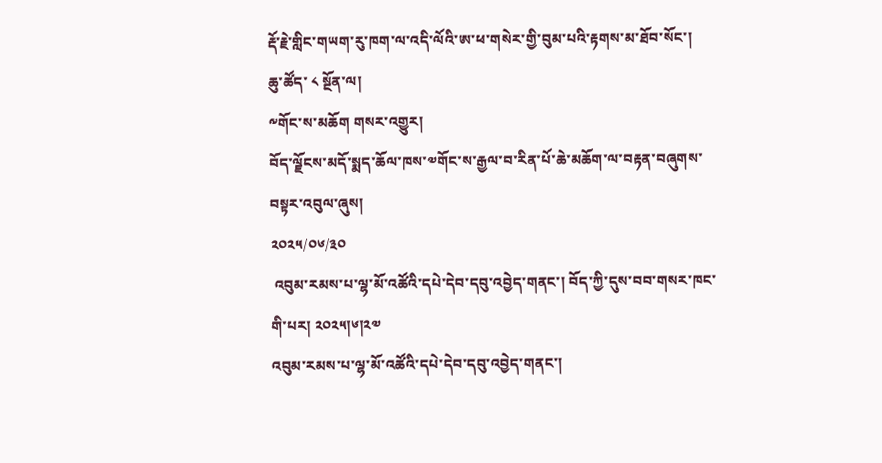རྡོ་རྗེ་གླིང་གཡག་རུ་ཁག་ལ་འདི་ལོའི་ཨ་ཕ་གསེར་གྱི་བུམ་པའི་རྟགས་མ་ཐོབ་སོང་།
ཆུ་ཚོད་ ༨ སྔོན་ལ།
༸གོང་ས་མཆོག གསར་འགྱུར།
བོད་ལྗོངས་མདོ་སྨད་ཆོལ་ཁས་༧གོང་ས་རྒྱལ་བ་རིན་པོ་ཆེ་མཆོག་ལ་བརྟན་བཞུགས་བསྟར་འབུལ་ཞུས།
༢༠༢༥/༠༦/༣༠
 འབུམ་རམས་པ་ལྷ་མོ་འཚོའི་དཔེ་དེབ་དབུ་འབྱེད་གནང་། བོད་ཀྱི་དུས་བབ་གསར་ཁང་གི་པར། ༢༠༢༥།༦།༢༧
འབུམ་རམས་པ་ལྷ་མོ་འཚོའི་དཔེ་དེབ་དབུ་འབྱེད་གནང་།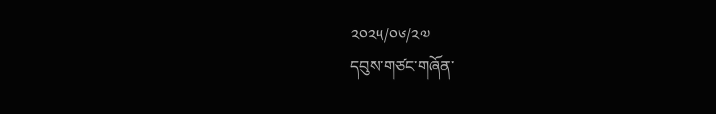༢༠༢༥/༠༦/༢༧
དབུས་གཙང་གཞོན་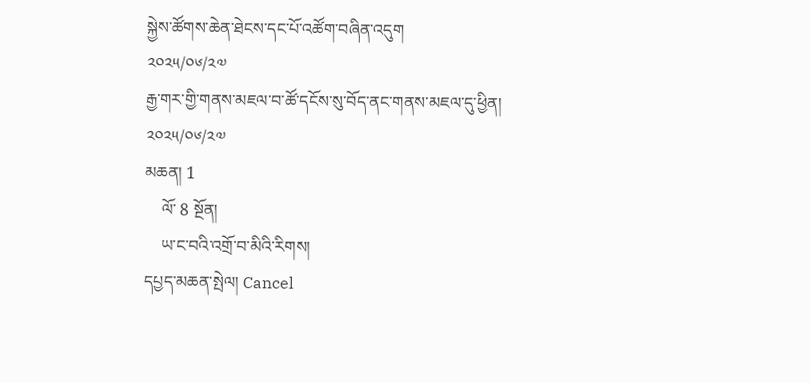སྐྱེས་ཚོགས་ཆེན་ཐེངས་དང་པོ་འཚོག་བཞིན་འདུག
༢༠༢༥/༠༦/༢༧
རྒྱ་གར་གྱི་གནས་མཇལ་བ་ཚོ་དངོས་སུ་བོད་ནང་གནས་མཇལ་དུ་ཕྱིན།
༢༠༢༥/༠༦/༢༧
མཆན། 1
    ལོ་ 8 སྔོན།
    ཡ་ང་བའི་འགྲོ་བ་མིའི་རིགས།
དཔྱད་མཆན་སྤེལ། Cancel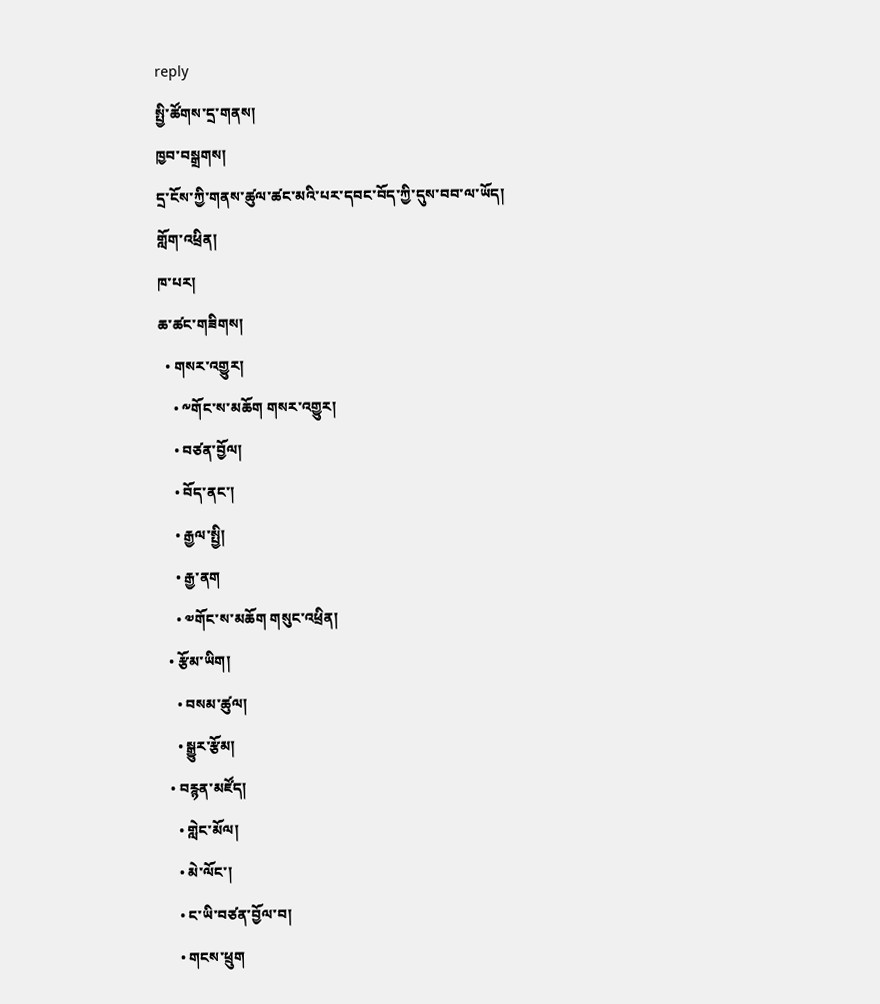reply
སྤྱི་ཚོགས་དྲ་གནས།
ཁྱབ་བསྒྲགས།
དྲ་ངོས་ཀྱི་གནས་ཚུལ་ཚང་མའི་པར་དབང་བོད་ཀྱི་དུས་བབ་ལ་ཡོད།
གློག་འཕྲིན།
ཁ་པར།
ཆ་ཚང་གཟིགས།
  • གསར་འགྱུར།
    • ༸གོང་ས་མཆོག གསར་འགྱུར།
    • བཙན་བྱོལ།
    • བོད་ནང་།
    • རྒྱལ་སྤྱི།
    • རྒྱ་ནག
    • ༧གོང་ས་མཆོག གསུང་འཕྲིན།
  • རྩོམ་ཡིག།
    • བསམ་ཚུལ།
    • སྒྱུར་རྩོམ།
  • བརྙན་མཛོད།
    • གླེང་མོལ།
    • མེ་ལོང་།
    • ང་ཡི་བཙན་བྱོལ་བ།
    • གངས་ཕྲུག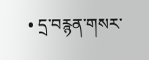• དྲ་བརྙན་གསར་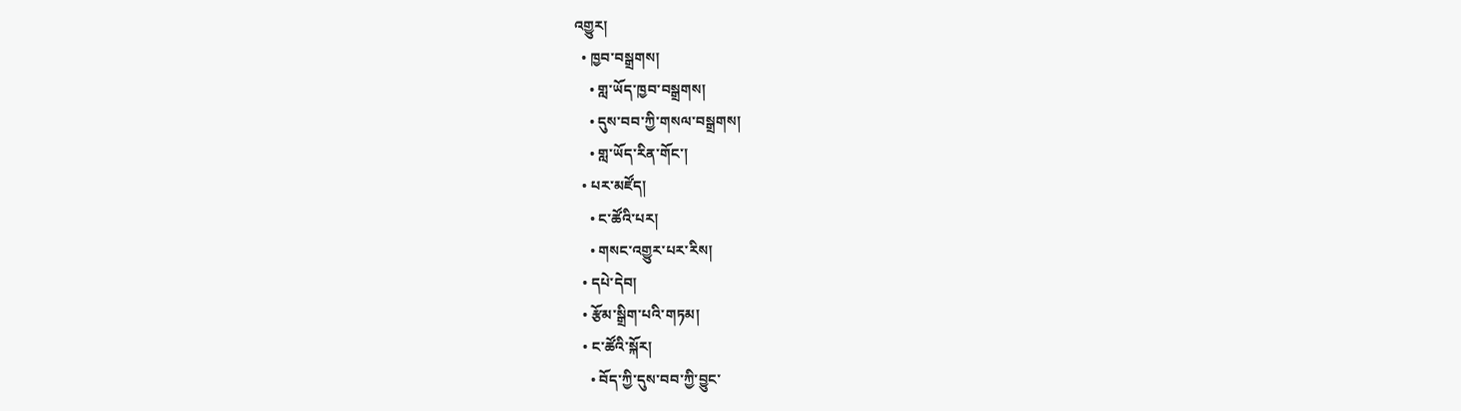འགྱུར།
  • ཁྱབ་བསྒྲགས།
    • གླ་ཡོད་ཁྱབ་བསྒྲགས།
    • དུས་བབ་ཀྱི་གསལ་བསྒྲགས།
    • གླ་ཡོད་རིན་གོང་།
  • པར་མཛོད།
    • ང་ཚོའི་པར།
    • གསང་འགྱུར་པར་རིས།
  • དཔེ་དེབ།
  • རྩོམ་སྒྲིག་པའི་གཏམ།
  • ང་ཚོའི་སྐོར།
    • བོད་ཀྱི་དུས་བབ་ཀྱི་བྱུང་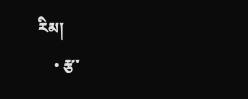རིམ།
    • རྩ་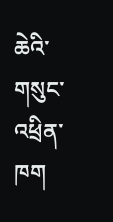ཆེའི་གསུང་འཕྲིན་ཁག